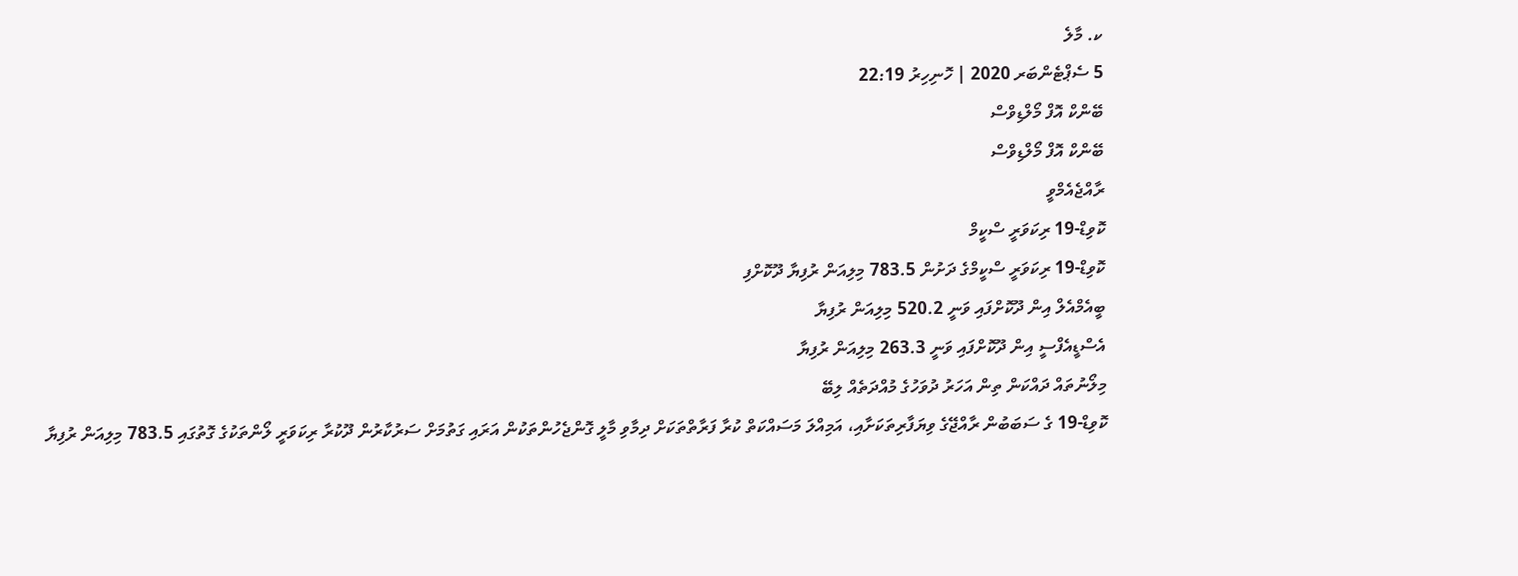ކ. މާލެ
5 ސެޕްޓެންބަރ 2020 | ހޮނިހިރު 22:19
ބޭންކް އޮފް މޯލްޑިވްސް
ބޭންކް އޮފް މޯލްޑިވްސް
ރާއްޖެއެމްވީ
ކޮވިޑް-19 ރިކަވަރީ ސްކީމް
ކޮވިޑް-19 ރިކަވަރީ ސްކީމްގެ ދަށުން 783.5 މިލިއަން ރުފިޔާ ދޫކޮށްފި
ބީއެމްއެލް އިން ދޫކޮށްފައި ވަނީ 520.2 މިލިއަން ރުފިޔާ
އެސްޑީއެފްސީ އިން ދޫކޮށްފައި ވަނީ 263.3 މިލިއަން ރުފިޔާ
މިލޯނުތައް ދައްކަން ތިން އަހަރު ދުވަހުގެ މުއްދަތެއް ލިބޭ
ކޮވިޑް-19 ގެ ސަބަބުން ރާއްޖޭގެ ވިޔަފާރިތަކަށާއި، އަމިއްލަ މަސައްކަތް ކުރާ ފަރާތްތަކަށް ދިމާވި މާލީ ގޮންޖެހުންތަކުން އަރައި ގަތުމަށް ސަރުކާރުން ދޫކުރާ ރިކަވަރީ ލޯންތަކުގެ ގޮތުގައި 783.5 މިލިއަން ރުފިޔާ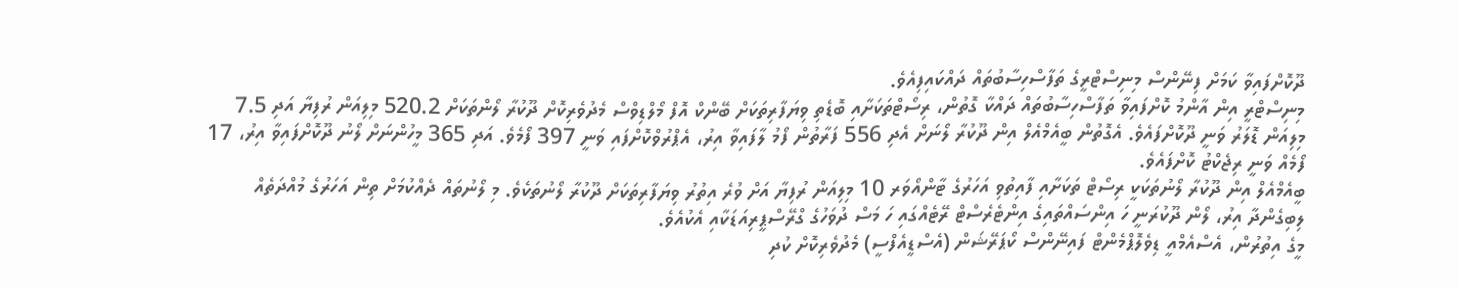ދޫކޮށްފައިވާ ކަމަށް ފިނޭންސް މިނިސްޓްރީގެ ތަފާސްހިސާބުތައް ދައްކައިފިއެވެ.
މިނިސްޓްރީ އިން އާންމު ކޮށްފައިވާ ތަފާސްހިސާބުތައް ދައްކާ ގޮތުން، ރިސޯޓްތަކަށާއި ބޮޑެތި ވިޔަފާރިތަކަށް ބޭންކް އޮފް މޯލްޑިވްސް މެދުވެރިކޮށް ދޫކުރާ ލޯންތަކަށް 520.2 މިލިއަން ރުފިޔާ އަދި 7.5 މިލިއަން ޑޮލަރު ވަނީ ދޫކޮށްފައެވެ. އެގޮތުން ބީއެމްއެލް އިން ދޫކުރާ ލޯނަށް އެދި 556 ފަރާތުން ފޯމު ލާފައިވާ އިރު، އެޕްރުވްކޮށްފައި ވަނީ 397 ފޯމެވެ. އަދި 365 މީހުންނަށް ލޯނު ދޫކޮށްފައިވާ އިރު، 17 ފޯމެއް ވަނީ ރިޖެކްޓު ކޮށްފައެވެ.
ބީއެމްއެލް އިން ދޫކުރާ ލޯނުތަކަކީ ރިސޯޓް ތަކަށާއި ފާއިތުވި އަހަރުގެ ޓާންއޯވަރ 10 މިލިއަން ރުފިޔާ އަށް ވުރެ އިތުރު ވިޔަފާރިތަކަށް ދޫކުރާ ލޯނުތަކެވެ. މި ލޯނުތައް ދެއްކުމަށް ތިން އަހަރުގެ މުއްދަތެއް ލިބިގެންދާ އިރު، ލޯން ދޫކުރަނީ ހަ އިންސައްތައިގެ އިންޓެރެސްޓް ރޭޓެއްގައި ހަ މަސް ދުވަހުގެ ގްރޭސްޕީރިއަޑަކާއި އެކުއެވެ.
މީގެ އިތުރުން، އެސްއެމްއީ ޑިވެލޮޕްމެންޓް ފައިނޭންސް ކޯޕަރޭޝަން (އެސްޑީއެފްސީ) މެދުވެރިކޮށް ކުދި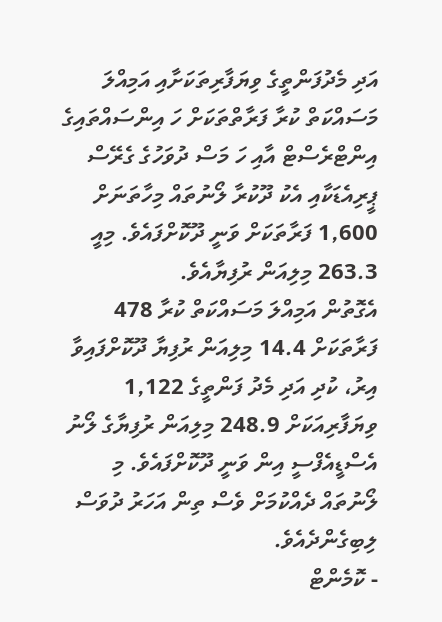އަދި މެދުފަންތީގެ ވިޔަފާރިތަކަށާއި އަމިއްލަ މަސައްކަތް ކުރާ ފަރާތްތަކަށް ހަ އިންސައްތައިގެ އިންޓްރެސްޓް އާއި ހަ މަސް ދުވަހުގެ ގެރޭސް ޕީރިއެޑަކާއި އެކު ދޫކުރާ ލޯނުތައް މިހާތަނަށް 1,600 ފަރާތަކަށް ވަނީ ދޫކޮށްފައެވެ. މިއީ 263.3 މިލިއަން ރުފިޔާއެވެ.
އެގޮތުން އަމިއްލަ މަސައްކަތް ކުރާ 478 ފަރާތަކަށް 14.4 މިލިއަން ރުފިޔާ ދޫކޮށްފައިވާ އިރު، ކުދި އަދި މެދު ފަންތީގެ 1,122 ވިޔަފާރިއަކަށް 248.9 މިލިއަން ރުފިޔާގެ ލޯނު އެސްޑީއެފްސީ އިން ވަނީ ދޫކޮށްފައެވެ. މި ލޯނުތައް ދެއްކުމަށް ވެސް ތިން އަހަރު ދުވަސް ލިބިގެންދެއެވެ.
- ކޮމެންޓް